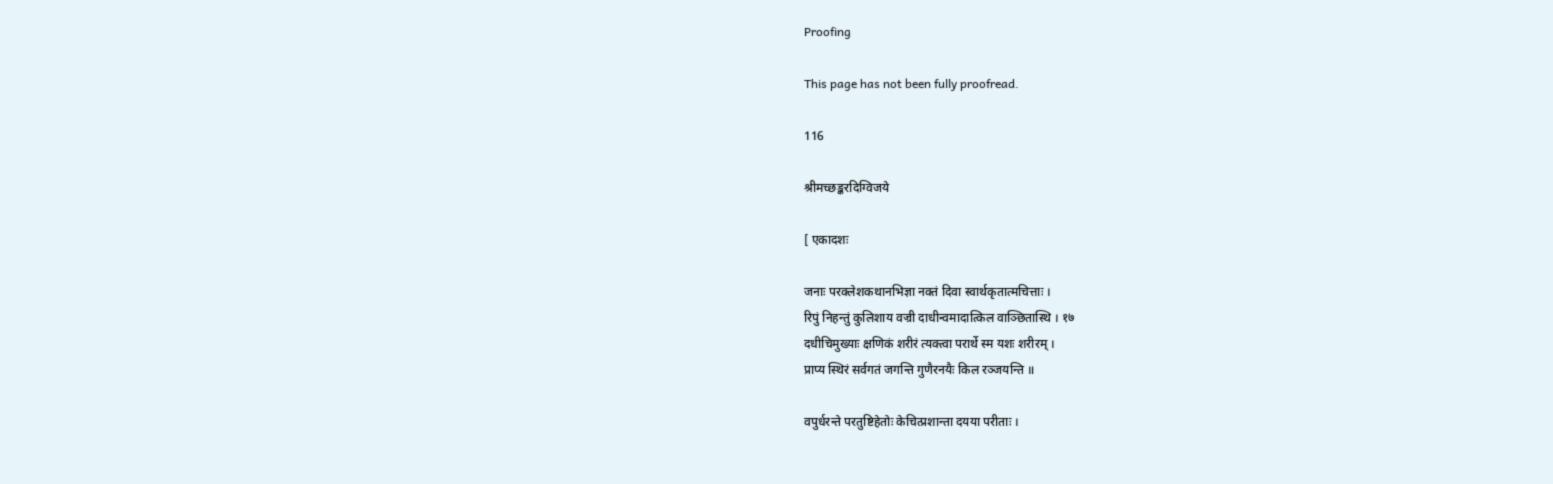Proofing

This page has not been fully proofread.

116

श्रीमच्छङ्करदिग्विजये

[ एकादशः

जनाः परक्लेशकथानभिज्ञा नक्तं दिवा स्वार्थकृतात्मचित्ताः ।
रिपुं निहन्तुं कुलिशाय वज्री दाधीन्वमादात्किल वाञ्छितास्थि । १७
दधीचिमुख्याः क्षणिकं शरीरं त्यक्त्वा परार्थे स्म यशः शरीरम् ।
प्राप्य स्थिरं सर्वगतं जगन्ति गुणैरनयैः किल रञ्जयन्ति ॥

वपुर्धरन्ते परतुष्टिहेतोः केचित्प्रशान्ता दयया परीताः ।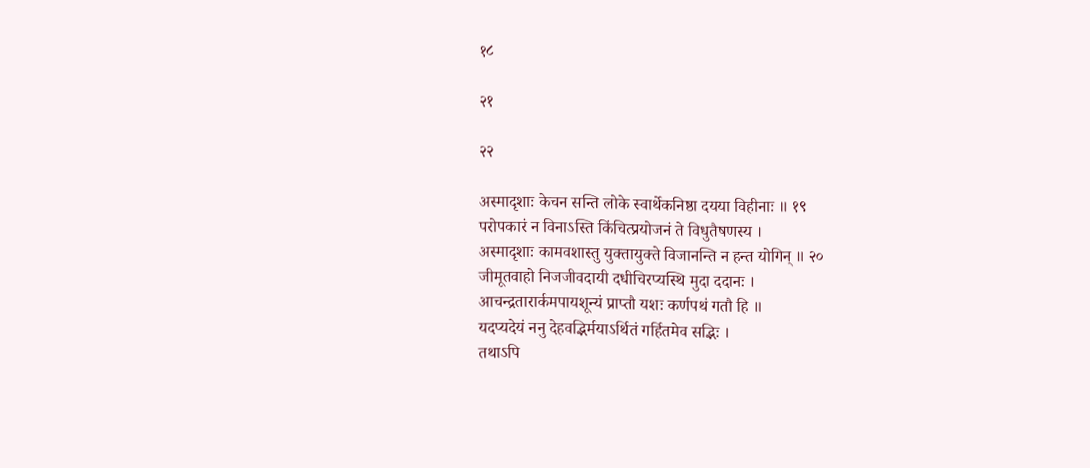१८

२१

२२

अस्मादृशाः केचन सन्ति लोके स्वार्थेकनिष्ठा दयया विहीनाः ॥ १९
परोपकारं न विनाऽस्ति किंचित्प्रयोजनं ते विधुतैषणस्य ।
अस्मादृशाः कामवशास्तु युक्तायुक्ते विजानन्ति न हन्त योगिन् ॥ २०
जीमूतवाहो निजजीवदायी दधीचिरप्यस्थि मुदा ददानः ।
आचन्द्रतारार्कमपायशून्यं प्राप्तौ यशः कर्णपथं गतौ हि ॥
यदप्यदेयं ननु देहवद्भिर्मयाऽर्थितं गर्हितमेव सद्भिः ।
तथाऽपि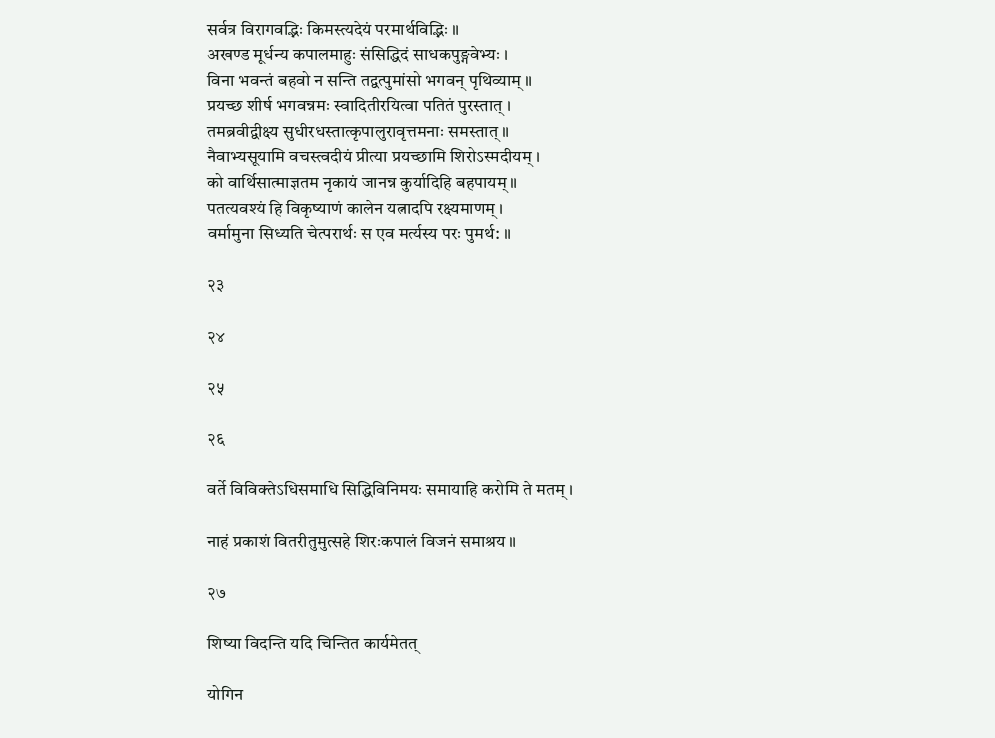सर्वत्र विरागवद्भिः किमस्त्यदेयं परमार्थविद्भिः ॥
अखण्ड मूर्धन्य कपालमाहुः संसिद्धिदं साधकपुङ्गवेभ्यः ।
विना भवन्तं बहवो न सन्ति तद्वत्पुमांसो भगवन् पृथिव्याम् ॥
प्रयच्छ शीर्ष भगवन्नमः स्वादितीरयित्वा पतितं पुरस्तात् ।
तमब्रवीद्वीक्ष्य सुधीरधस्तात्कृपालुरावृत्तमनाः समस्तात् ॥
नैवाभ्यसूयामि वचस्त्वदीयं प्रीत्या प्रयच्छामि शिरोऽस्मदीयम् ।
को वार्थिसात्माज्ञतम नृकायं जानन्न कुर्यादिहि बहपायम् ॥
पतत्यवश्यं हि विकृष्याणं कालेन यत्नादपि रक्ष्यमाणम् ।
वर्मामुना सिध्यति चेत्परार्थः स एव मर्त्यस्य परः पुमर्थ: ॥

२३

२४

२५

२६

वर्ते विविक्तेऽधिसमाधि सिद्धिविनिमयः समायाहि करोमि ते मतम् ।

नाहं प्रकाशं वितरीतुमुत्सहे शिरःकपालं विजनं समाश्रय ॥

२७

शिष्या विदन्ति यदि चिन्तित कार्यमेतत्

योगिन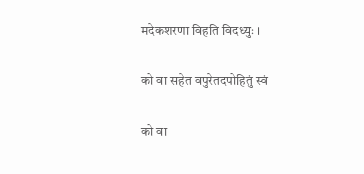मदेकशरणा विहति विदध्युः ।

को वा सहेत वपुरेतदपोहितुं स्वं

को वा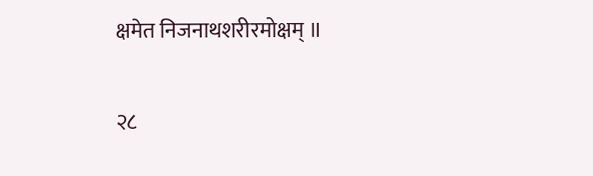क्षमेत निजनाथशरीरमोक्षम् ॥

२८